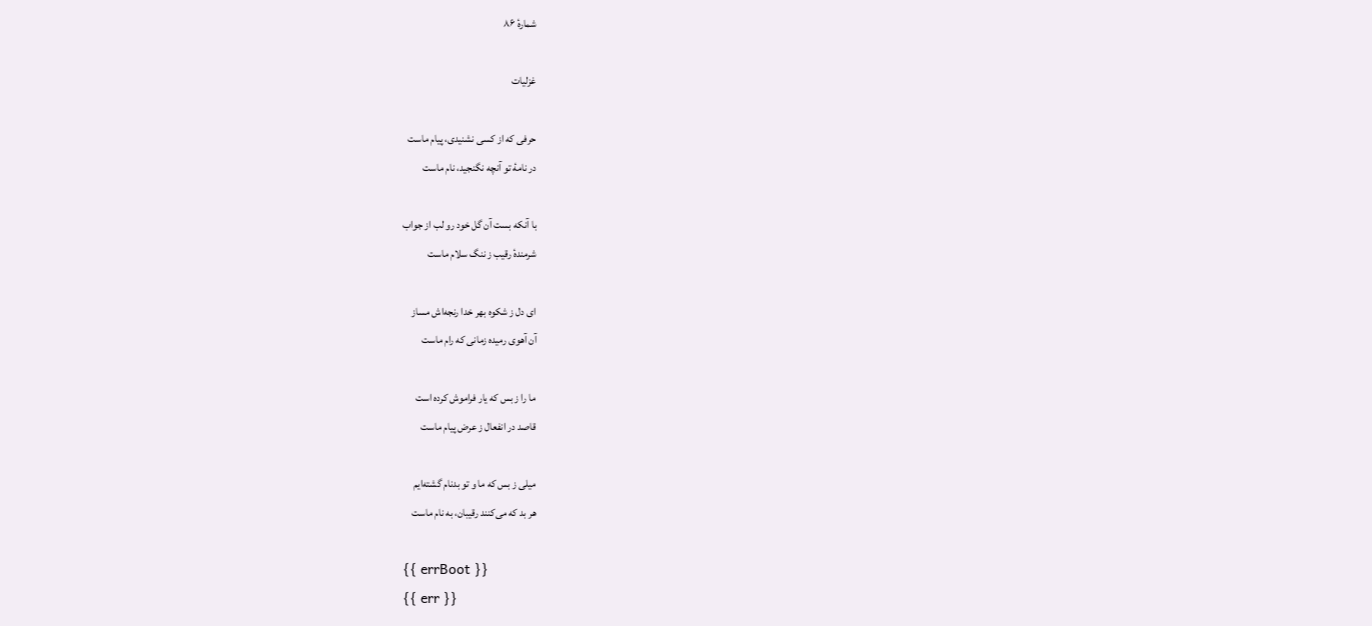شمارهٔ ۸۶

غزلیات

حرفی که از کسی نشنیدی، پیام ماست
در نامهٔ تو آنچه نگنجید، نام ماست

با آنکه بست آن گل خود رو لب از جواب
شرمندهٔ رقیب ز ننگ سلام ماست

ای دل ز شکوه بهر خدا رنجه‌اش مساز
آن آهوی رمیده زمانی که رام ماست

ما را ز بس که یار فراموش کرده است
قاصد در انفعال ز عرض پیام ماست

میلی ز بس که ما و تو بدنام گشته‌ایم
هر بد که می‌کنند رقیبان، به نام ماست

{{ errBoot }}
{{ err }}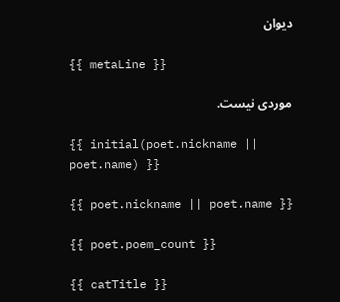دیوان

{{ metaLine }}

موردی نیست.

{{ initial(poet.nickname || poet.name) }}

{{ poet.nickname || poet.name }}

{{ poet.poem_count }}

{{ catTitle }}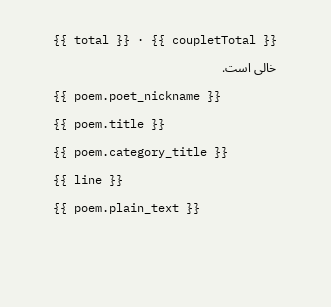{{ total }} · {{ coupletTotal }}

خالی است.

{{ poem.poet_nickname }}

{{ poem.title }}

{{ poem.category_title }}

{{ line }}

{{ poem.plain_text }}